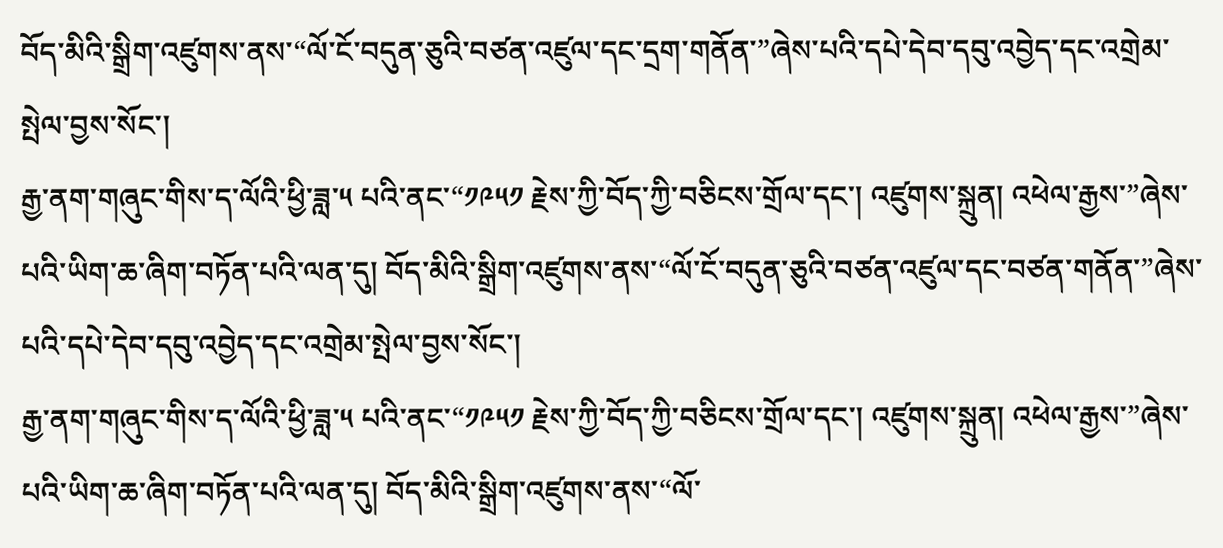བོད་མིའི་སྒྲིག་འཛུགས་ནས་“ལོ་ངོ་བདུན་ཅུའི་བཙན་འཛུལ་དང་དྲག་གནོན་”ཞེས་པའི་དཔེ་དེབ་དབུ་འབྱེད་དང་འགྲེམ་སྤེལ་བྱས་སོང་།
རྒྱ་ནག་གཞུང་གིས་ད་ལོའི་ཕྱི་ཟླ་༥ པའི་ནང་“༡༩༥༡ རྗེས་ཀྱི་བོད་ཀྱི་བཅིངས་གྲོལ་དང་། འཛུགས་སྐྲུན། འཕེལ་རྒྱས་”ཞེས་པའི་ཡིག་ཆ་ཞིག་བཏོན་པའི་ལན་དུ། བོད་མིའི་སྒྲིག་འཛུགས་ནས་“ལོ་ངོ་བདུན་ཅུའི་བཙན་འཛུལ་དང་བཙན་གནོན་”ཞེས་པའི་དཔེ་དེབ་དབུ་འབྱེད་དང་འགྲེམ་སྤེལ་བྱས་སོང་།
རྒྱ་ནག་གཞུང་གིས་ད་ལོའི་ཕྱི་ཟླ་༥ པའི་ནང་“༡༩༥༡ རྗེས་ཀྱི་བོད་ཀྱི་བཅིངས་གྲོལ་དང་། འཛུགས་སྐྲུན། འཕེལ་རྒྱས་”ཞེས་པའི་ཡིག་ཆ་ཞིག་བཏོན་པའི་ལན་དུ། བོད་མིའི་སྒྲིག་འཛུགས་ནས་“ལོ་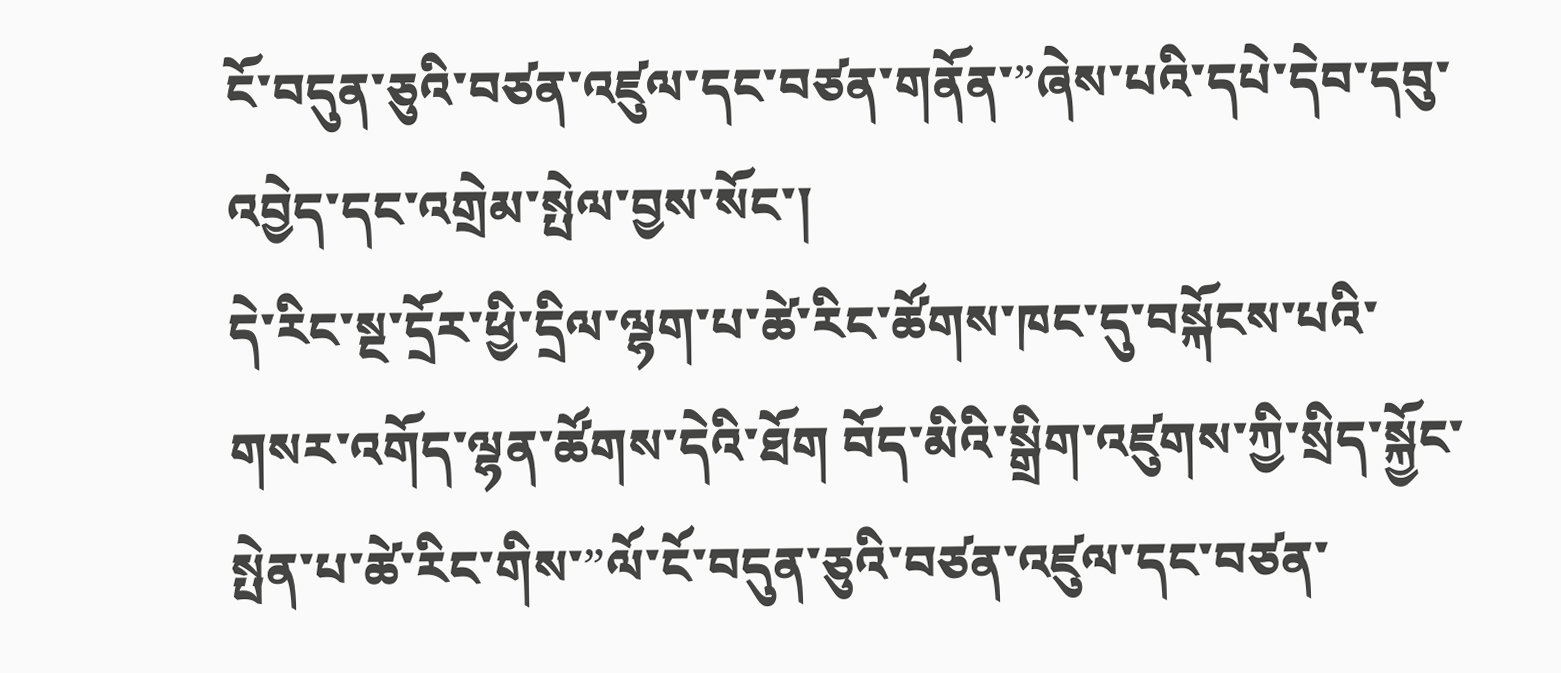ངོ་བདུན་ཅུའི་བཙན་འཛུལ་དང་བཙན་གནོན་”ཞེས་པའི་དཔེ་དེབ་དབུ་འབྱེད་དང་འགྲེམ་སྤེལ་བྱས་སོང་།
དེ་རིང་སྔ་དྲོར་ཕྱི་དྲིལ་ལྷག་པ་ཚེ་རིང་ཚོགས་ཁང་དུ་བསྐོངས་པའི་གསར་འགོད་ལྷན་ཚོགས་དེའི་ཐོག བོད་མིའི་སྒྲིག་འཛུགས་ཀྱི་སྲིད་སྐྱོང་སྤེན་པ་ཚེ་རིང་གིས་”ལོ་ངོ་བདུན་ཅུའི་བཙན་འཛུལ་དང་བཙན་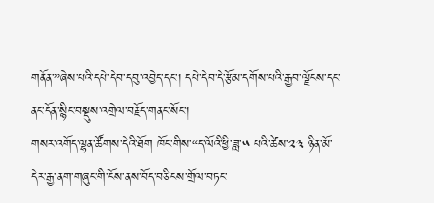གནོན་”ཞེས་པའི་དཔེ་དེབ་དབུ་འབྱེད་དང་། དཔེ་དེབ་དེ་རྩོམ་དགོས་པའི་རྒྱབ་ལྗོངས་དང་ནང་དོན་སྙིང་བསྡུས་འགྲེལ་བརྗོད་གནང་སོང་།
གསར་འགོད་ལྷན་ཚོགས་དེའི་ཐོག ཁོང་གིས་“ད་ལོའི་ཕྱི་ཟླ་༥ པའི་ཚེས་༢༣ ཉིན་མོ་དེར་རྒྱ་ནག་གཞུང་གི་ངོས་ནས་བོད་བཅིངས་གྲོལ་བཏང་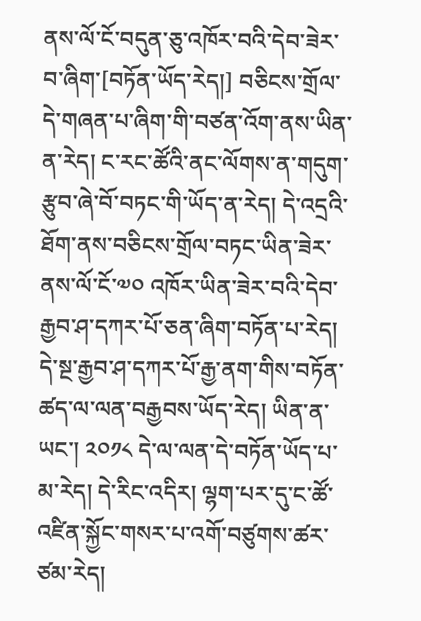ནས་ལོ་ངོ་བདུན་ཅུ་འཁོར་བའི་དེབ་ཟེར་བ་ཞིག་[བཏོན་ཡོད་རེད།] བཅིངས་གྲོལ་དེ་གཞན་པ་ཞིག་གི་བཙན་འོག་ནས་ཡིན་ན་རེད། ང་རང་ཚོའི་ནང་ལོགས་ན་གདུག་རྩུབ་ཞེ་བོ་བཏང་གི་ཡོད་ན་རེད། དེ་འདྲའི་ཐོག་ནས་བཅིངས་གྲོལ་བཏང་ཡིན་ཟེར་ནས་ལོ་ངོ་༧༠ འཁོར་ཡིན་ཟེར་བའི་དེབ་རྒྱབ་ཤ་དཀར་པོ་ཅན་ཞིག་བཏོན་པ་རེད། དེ་སྔ་རྒྱབ་ཤ་དཀར་པོ་རྒྱ་ནག་གིས་བཏོན་ཚད་ལ་ལན་བརྒྱབས་ཡོད་རེད། ཡིན་ན་ཡང་། ༢༠༡༨ དེ་ལ་ལན་དེ་བཏོན་ཡོད་པ་མ་རེད། དེ་རིང་འདིར། ལྷག་པར་དུ་ང་ཚོ་འཛིན་སྐྱོང་གསར་པ་འགོ་བཙུགས་ཚར་ཙམ་རེད།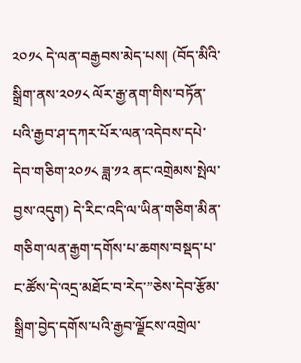༢༠༡༨ དེ་ལན་བརྒྱབས་མེད་པས། (བོད་མིའི་སྒྲིག་ནས་༢༠༡༨ ལོར་རྒྱ་ནག་གིས་བཏོན་པའི་རྒྱབ་ཤ་དཀར་པོར་ལན་འདེབས་དཔེ་དེབ་གཅིག་༢༠༡༨ ཟླ་༡༢ ནང་འགྲེམས་སྤེལ་བྱས་འདུག) དེ་རིང་འདི་ལ་ཡིན་གཅིག་མིན་གཅིག་ལན་རྒྱག་དགོས་པ་ཆགས་བསྡད་པ་ང་ཚོས་དེ་འདྲ་མཐོང་བ་རེད་”ཅེས་དེབ་རྩོམ་སྒྲིག་བྱེད་དགོས་པའི་རྒྱབ་ལྗོངས་འགྲེལ་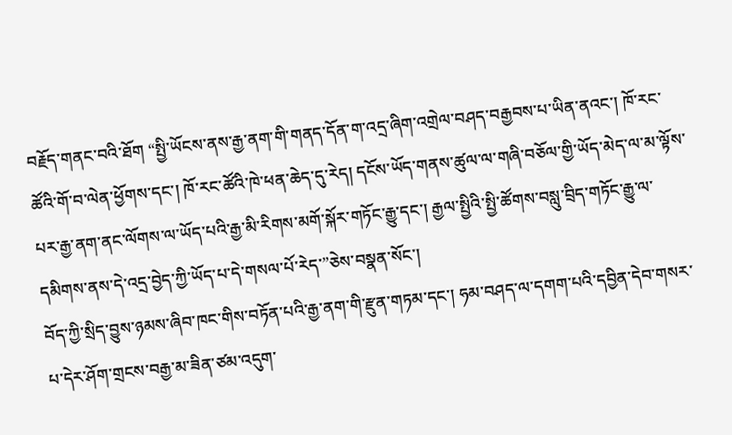བརྗོད་གནང་བའི་ཐོག “སྤྱི་ཡོངས་ནས་རྒྱ་ནག་གི་གནད་དོན་ག་འདྲ་ཞིག་འགྲེལ་བཤད་བརྒྱབས་པ་ཡིན་ནའང་། ཁོ་རང་ཚོའི་གོ་བ་ལེན་ཕྱོགས་དང་། ཁོ་རང་ཚོའི་ཁེ་ཕན་ཆེད་དུ་རེད། དངོས་ཡོད་གནས་ཚུལ་ལ་གཞི་བཅོལ་གྱི་ཡོད་མེད་ལ་མ་ལྟོས་པར་རྒྱ་ནག་ནང་ལོགས་ལ་ཡོད་པའི་རྒྱ་མི་རིགས་མགོ་སྐོར་གཏོང་རྒྱུ་དང་། རྒྱལ་སྤྱིའི་སྤྱི་ཚོགས་བསླུ་བྲིད་གཏོང་རྒྱུ་ལ་དམིགས་ནས་དེ་འདྲ་བྱེད་ཀྱི་ཡོད་པ་དེ་གསལ་པོ་རེད་”ཅེས་བསྣན་སོང་།
བོད་ཀྱི་སྲིད་བྱུས་ཉམས་ཞིབ་ཁང་གིས་བཏོན་པའི་རྒྱ་ནག་གི་རྫུན་གཏམ་དང་། ཧམ་བཤད་ལ་དགག་པའི་དབྱིན་དེབ་གསར་པ་དེར་ཤོག་གྲངས་བརྒྱ་མ་ཟིན་ཙམ་འདུག་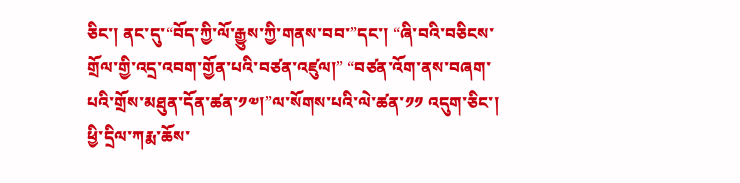ཅིང་། ནང་དུ་“བོད་ཀྱི་ལོ་རྒྱུས་ཀྱི་གནས་བབ་”དང་། “ཞི་བའི་བཅིངས་གྲོལ་གྱི་འདྲ་འབག་གྱོན་པའི་བཙན་འཛུལ།” “བཙན་འོག་ནས་བཞག་པའི་གྲོས་མཐུན་དོན་ཚན་༡༧།”ལ་སོགས་པའི་ལེ་ཚན་༡༡ འདུག་ཅིང་། ཕྱི་དྲིལ་ཀརྨ་ཆོས་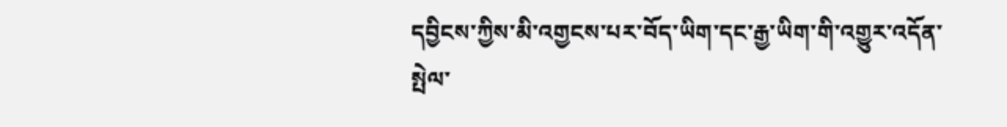དབྱིངས་ཀྱིས་མི་འགྱངས་པར་བོད་ཡིག་དང་རྒྱ་ཡིག་གི་འགྱུར་འདོན་སྤེལ་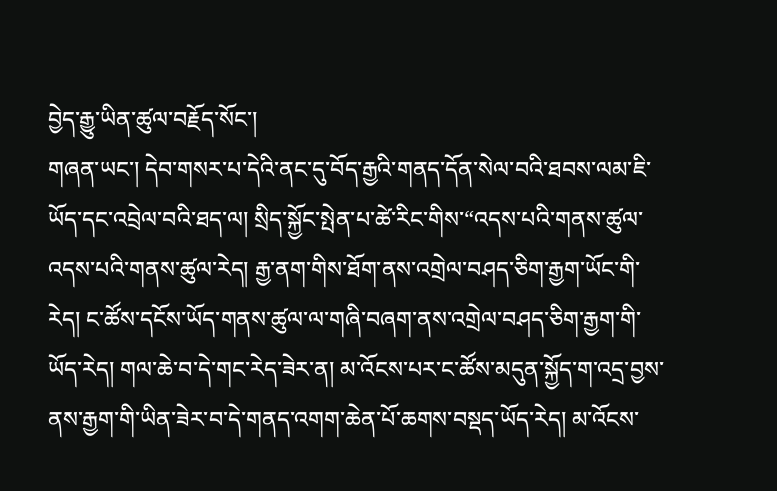བྱེད་རྒྱུ་ཡིན་ཚུལ་བརྗོད་སོང་།
གཞན་ཡང་། དེབ་གསར་པ་དེའི་ནང་དུ་བོད་རྒྱའི་གནད་དོན་སེལ་བའི་ཐབས་ལམ་ཇི་ཡོད་དང་འབྲེལ་བའི་ཐད་ལ། སྲིད་སྐྱོང་སྤེན་པ་ཚེ་རིང་གིས་“འདས་པའི་གནས་ཚུལ་འདས་པའི་གནས་ཚུལ་རེད། རྒྱ་ནག་གིས་ཐོག་ནས་འགྲེལ་བཤད་ཅིག་རྒྱག་ཡོང་གི་རེད། ང་ཚོས་དངོས་ཡོད་གནས་ཚུལ་ལ་གཞི་བཞག་ནས་འགྲེལ་བཤད་ཅིག་རྒྱག་གི་ཡོད་རེད། གལ་ཆེ་བ་དེ་གང་རེད་ཟེར་ན། མ་འོངས་པར་ང་ཚོས་མདུན་སྐྱོད་ག་འདྲ་བྱས་ནས་རྒྱག་གི་ཡིན་ཟེར་བ་དེ་གནད་འགག་ཆེན་པོ་ཆགས་བསྡད་ཡོད་རེད། མ་འོངས་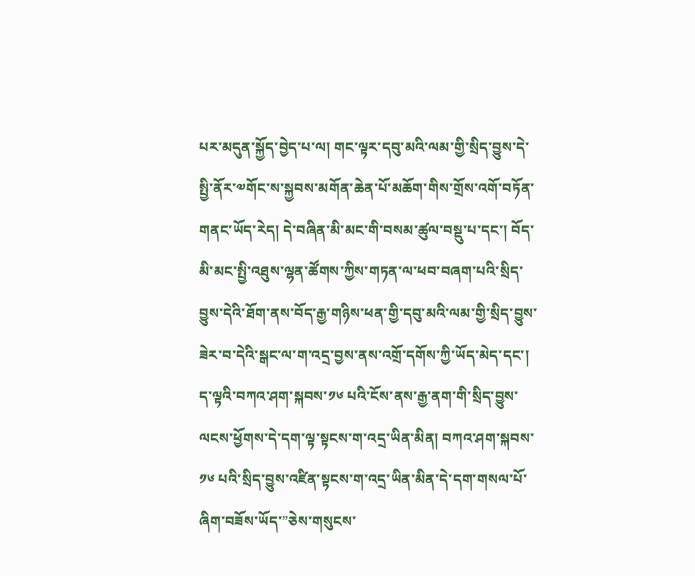པར་མདུན་སྐྱོད་བྱེད་པ་ལ། གང་ལྟར་དབུ་མའི་ལམ་གྱི་སྲིད་བྱུས་དེ་སྤྱི་ནོར་༧གོང་ས་སྐྱབས་མགོན་ཆེན་པོ་མཆོག་གིས་གྲོས་འགོ་བཏོན་གནང་ཡོད་རེད། དེ་བཞིན་མི་མང་གི་བསམ་ཚུལ་བསྡུ་པ་དང་། བོད་མི་མང་སྤྱི་འཐུས་ལྷན་ཚོགས་ཀྱིས་གཏན་ལ་ཕབ་བཞག་པའི་སྲིད་བྱུས་དེའི་ཐོག་ནས་བོད་རྒྱ་གཉིས་ཕན་གྱི་དབུ་མའི་ལམ་གྱི་སྲིད་བྱུས་ཟེར་བ་དེའི་སྒང་ལ་ག་འདྲ་བྱས་ནས་འགྲོ་དགོས་ཀྱི་ཡོད་མེད་དང་། ད་ལྟའི་བཀའ་ཤག་སྐབས་༡༦ པའི་ངོས་ནས་རྒྱ་ནག་གི་སྲིད་བྱུས་ལངས་ཕྱོགས་དེ་དག་ལྟ་སྟངས་ག་འདྲ་ཡིན་མིན། བཀའ་ཤག་སྐབས་༡༦ པའི་སྲིད་བྱུས་འཛིན་སྟངས་ག་འདྲ་ཡིན་མིན་དེ་དག་གསལ་པོ་ཞིག་བཟོས་ཡོད་”ཅེས་གསུངས་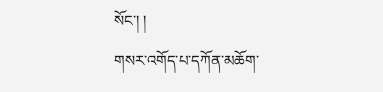སོང་། །
གསར་འགོད་པ་དཀོན་མཆོག་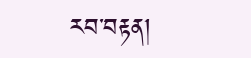རབ་བརྟན།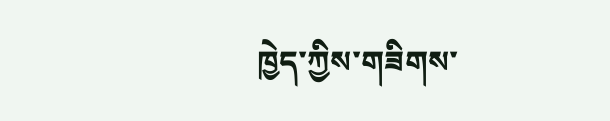ཁྱེད་ཀྱིས་གཟིགས་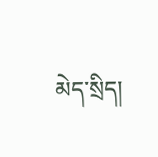མེད་སྲིད།